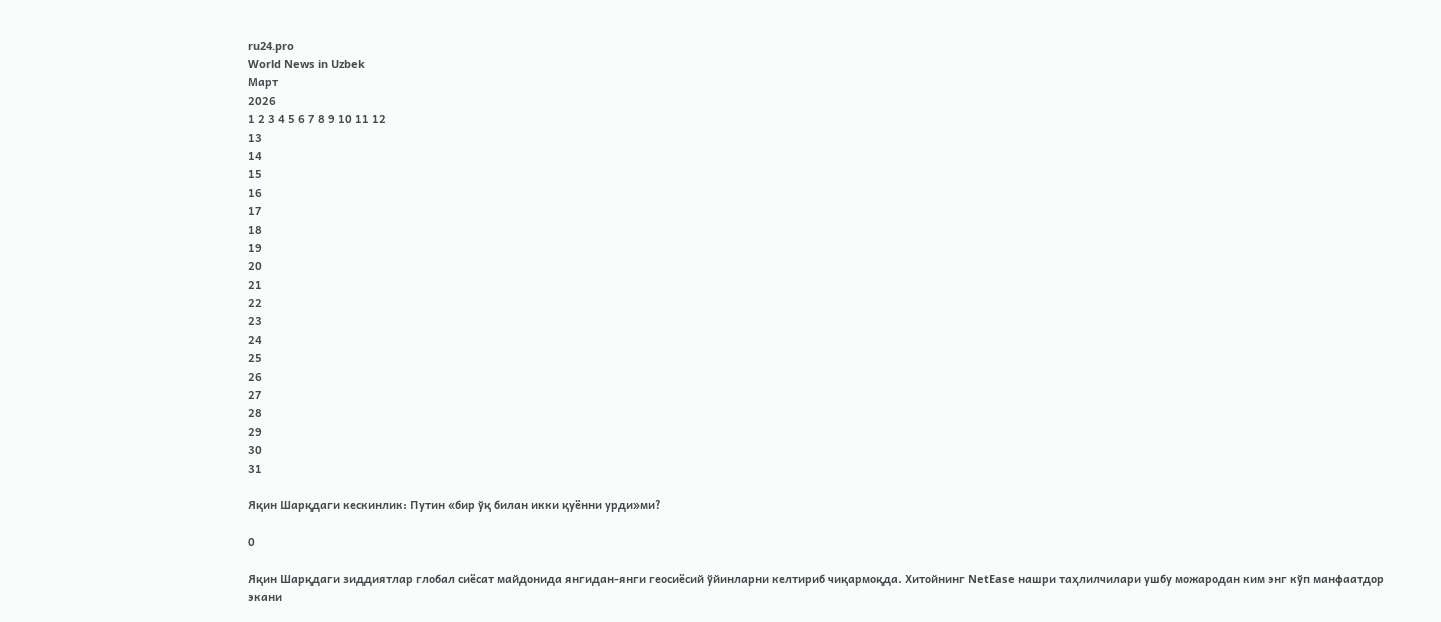ru24.pro
World News in Uzbek
Март
2026
1 2 3 4 5 6 7 8 9 10 11 12
13
14
15
16
17
18
19
20
21
22
23
24
25
26
27
28
29
30
31

Яқин Шарқдаги кескинлик: Путин «бир ўқ билан икки қуённи урди»ми?

0

Яқин Шарқдаги зиддиятлар глобал сиёсат майдонида янгидан-янги геосиёсий ўйинларни келтириб чиқармоқда. Хитойнинг NetEase нашри таҳлилчилари ушбу можародан ким энг кўп манфаатдор экани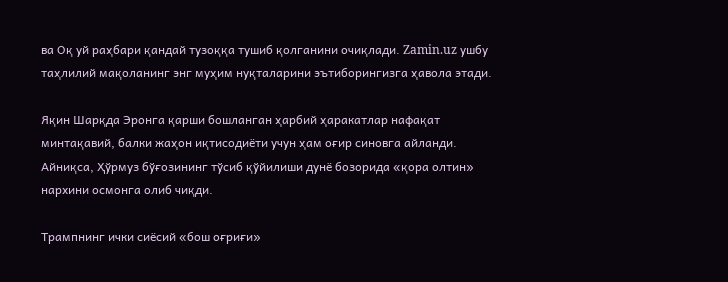ва Оқ уй раҳбари қандай тузоққа тушиб қолганини очиқлади. Zamin.uz ушбу таҳлилий мақоланинг энг муҳим нуқталарини эътиборингизга ҳавола этади.

Яқин Шарқда Эронга қарши бошланган ҳарбий ҳаракатлар нафақат минтақавий, балки жаҳон иқтисодиёти учун ҳам оғир синовга айланди. Айниқса, Ҳўрмуз бўғозининг тўсиб қўйилиши дунё бозорида «қора олтин» нархини осмонга олиб чиқди.

Трампнинг ички сиёсий «бош оғриғи»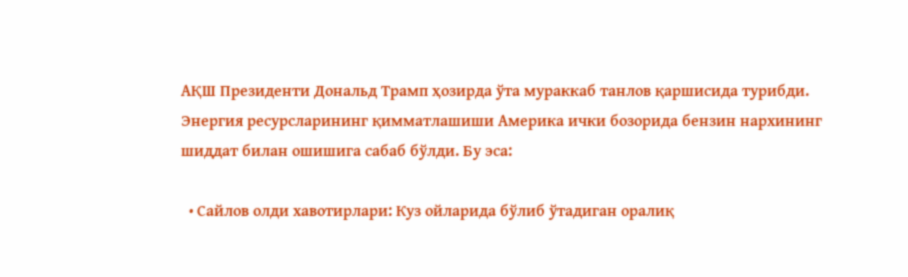АҚШ Президенти Дональд Трамп ҳозирда ўта мураккаб танлов қаршисида турибди. Энергия ресурсларининг қимматлашиши Америка ички бозорида бензин нархининг шиддат билан ошишига сабаб бўлди. Бу эса:

  • Сайлов олди хавотирлари: Куз ойларида бўлиб ўтадиган оралиқ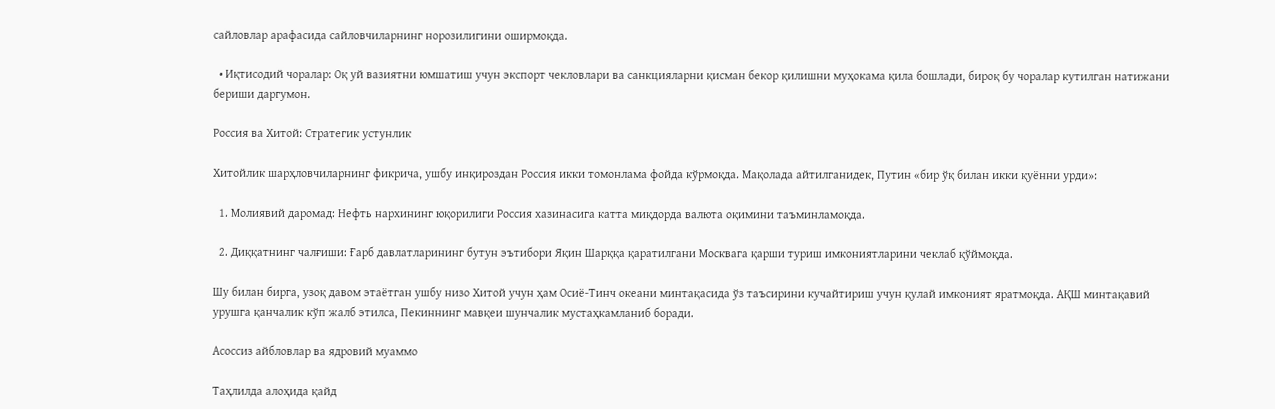сайловлар арафасида сайловчиларнинг норозилигини оширмоқда.

  • Иқтисодий чоралар: Оқ уй вазиятни юмшатиш учун экспорт чекловлари ва санкцияларни қисман бекор қилишни муҳокама қила бошлади, бироқ бу чоралар кутилган натижани бериши даргумон.

Россия ва Хитой: Стратегик устунлик

Хитойлик шарҳловчиларнинг фикрича, ушбу инқироздан Россия икки томонлама фойда кўрмоқда. Мақолада айтилганидек, Путин «бир ўқ билан икки қуённи урди»:

  1. Молиявий даромад: Нефть нархининг юқорилиги Россия хазинасига катта миқдорда валюта оқимини таъминламоқда.

  2. Диққатнинг чалғиши: Ғарб давлатларининг бутун эътибори Яқин Шарққа қаратилгани Москвага қарши туриш имкониятларини чеклаб қўймоқда.

Шу билан бирга, узоқ давом этаётган ушбу низо Хитой учун ҳам Осиё-Тинч океани минтақасида ўз таъсирини кучайтириш учун қулай имконият яратмоқда. АҚШ минтақавий урушга қанчалик кўп жалб этилса, Пекиннинг мавқеи шунчалик мустаҳкамланиб боради.

Асоссиз айбловлар ва ядровий муаммо

Таҳлилда алоҳида қайд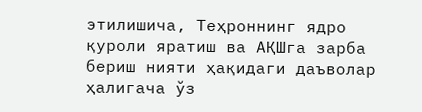этилишича, Теҳроннинг ядро қуроли яратиш ва АҚШга зарба бериш нияти ҳақидаги даъволар ҳалигача ўз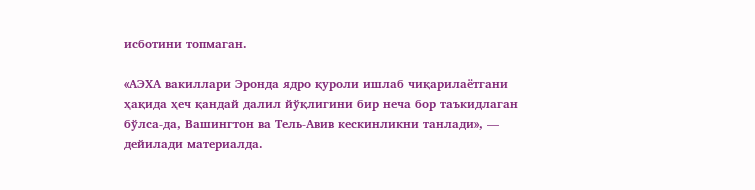исботини топмаган.

«АЭХА вакиллари Эронда ядро қуроли ишлаб чиқарилаётгани ҳақида ҳеч қандай далил йўқлигини бир неча бор таъкидлаган бўлса-да, Вашингтон ва Тель-Авив кескинликни танлади», — дейилади материалда.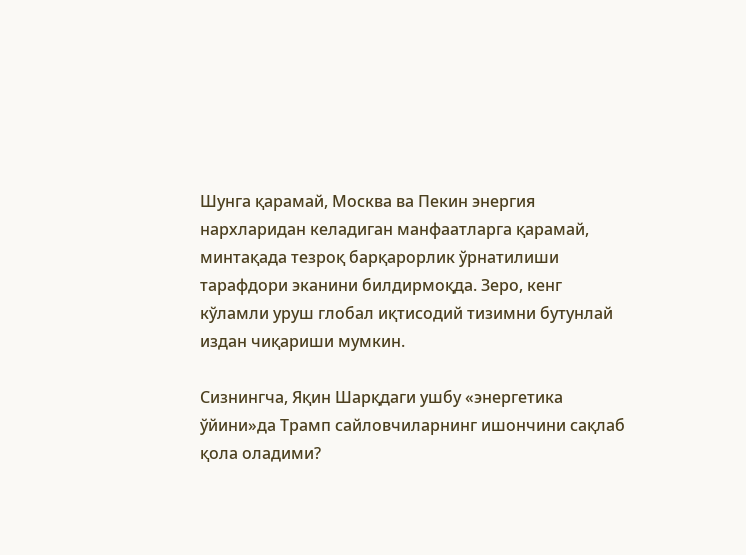Шунга қарамай, Москва ва Пекин энергия нархларидан келадиган манфаатларга қарамай, минтақада тезроқ барқарорлик ўрнатилиши тарафдори эканини билдирмоқда. Зеро, кенг кўламли уруш глобал иқтисодий тизимни бутунлай издан чиқариши мумкин.

Сизнингча, Яқин Шарқдаги ушбу «энергетика ўйини»да Трамп сайловчиларнинг ишончини сақлаб қола оладими?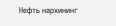Нефть нархининг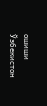ошиши Ўзбекистон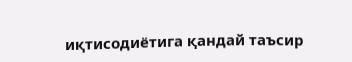иқтисодиётига қандай таъсир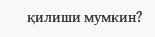қилиши мумкин?